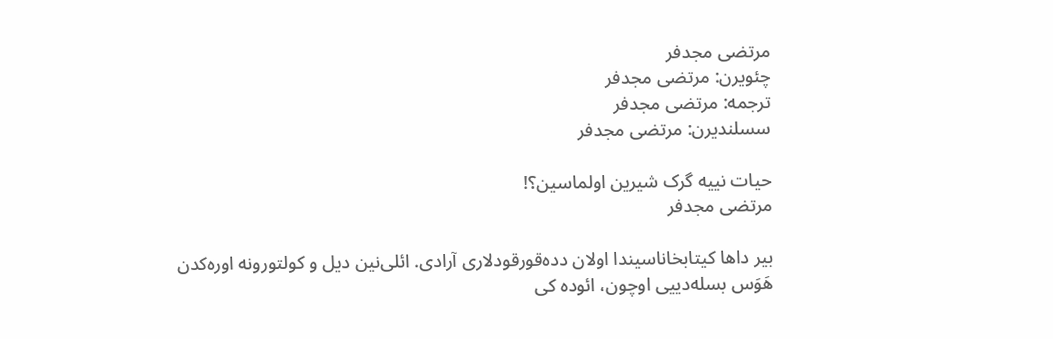مرتضی مجدفر
چئویرن: مرتضی مجدفر
ترجمه: مرتضی مجدفر
سسلندیرن: مرتضی مجدفر

حیات نییه گرک شیرین اولماسین؟!
مرتضی مجدفر

بیر داها کیتابخاناسیندا اولان دده‌قورقودلاری آرادی. ائلی‌نین دیل و کولتورونه اوره‌کدن هَوَس بسله‌دییی اوچون، ائوده کی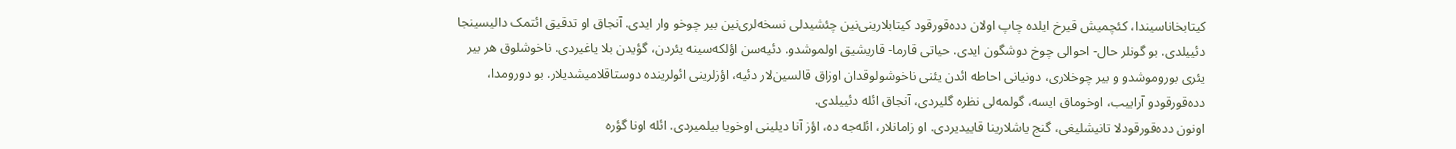کیتابخاناسیندا، کئچمیش قیرخ ایلده چاپ اولان دده‌قورقود کیتابلارینی‌نین چئشیدلی نسخه‌لری‌نین بیر چوخو وار ایدی. آنجاق او تدقیق ائتمک دالیسینجا دئییلدی. بو گونلر حال- احوالی چوخ دوشگون ایدی. حیاتی قارما- قاریشیق اولموشدو. دئیه‌سن اؤلکه‌سینه یئردن، گؤیدن بلا یاغیردی. ناخوشلوق هر بیر یئری بوروموشدو و بیر چوخلاری، دونیانی احاطه ائدن یئنی ناخوشولوقدان اوزاق قالسین‌لار دئیه، اؤزلرینی ائولرینده دوستاقلامیشدیلار. بو دورومدا، دده‌قورقودو آراییب، اوخوماق ایسه، گولمه‌لی نظره گلیردی، آنجاق ائله دئییلدی.
اونون دده‌قورقودلا تانیشلیغی، گنج یاشلارینا قاییدیردی. او زامانلار، ائله‌جه ده، اؤز آنا دیلینی اوخویا بیلمیردی. ائله اونا گؤره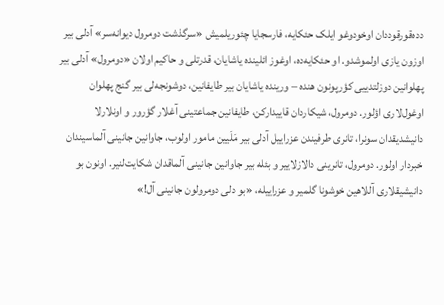دده‌قورقوددان اوخودوغو ایلک حئکایه، فارسجایا چئوریلمیش «سرگذشت دومرول دیوانه‌سر» آدلی بیر اوزون یازی اولموشدو. او حئکایه‌ده، اوغوز ائلینده یاشایان، قدرتلی و حاکیم اولان «دومرول» آدلی بیر پهلوانین دوزلتدییی کؤرپونون هنده‌ – ورینده یاشایان بیر طایفانین، دوشونجه‌لی بیر گنج پهلوان اوغول‌لاری اؤلور. دومرول، شیکاردان قاییدارکن، طایفانین جماعتینی آغلار گؤرور و اونلارلا دانیشدیقدان سونرا، تانری طرفیندن عزراییل آدلی بیر مَلَیین مامور اولوب، جاوانین جانینی آلماسیندان خبردار اولور. دومرول، تانرینی دالازلاییر و بئله بیر جاوانین جانینی آلماقدان شکایت‌لنیر. اونون بو دانیشیقلاری آللاهین خوشونا گلمیر و عزراییله، «بو دلی دومرولون جانینی آل!»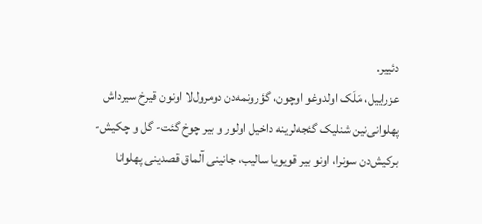دئییر.
عزراییل، مَلَک اولدوغو اوچون، گؤرونمه‌دن دومرول‌لا اونون قیرخ سیرداش پهلوانی‌نین شنلیک گئجه‌لرینه داخیل اولور و بیر چوخ گئت- گل و چکیش- برکیش‌دن سونرا، اونو بیر قویویا سالیب، جانینی آلماق قصدینی پهلوانا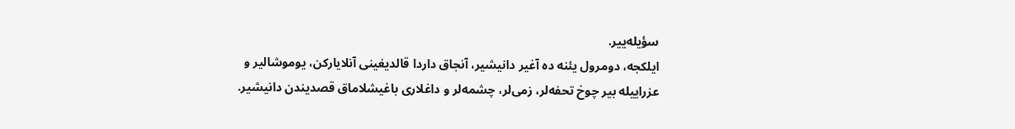سؤیله‌ییر.
ایلکجه، دومرول یئنه ده آغیر دانیشیر، آنجاق داردا قالدیغینی آنلایارکن، یوموشالیر و عزراییله بیر چوخ تحفه‌لر، زمی‌لر، چشمه‌لر و داغلاری باغیشلاماق قصدیندن دانیشیر.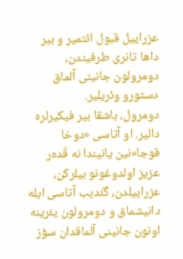عزراییل قبول ائتمیر و بیر داها تانری طرفیندن، دومرولون جانینی آلماق دستورو وئریلیر.
دومرول، باشقا بیر فیکیرلره دالیر. او آتاسی «دوخا قوجا»نین یانیندا نه قَده‌ر عزیز اولدوغونو بیلرکن، عزراییلدن، گئدیب آتاسی ایله دانیشماق و دومرولون یئرینه اونون جانینی آلماقدان سؤز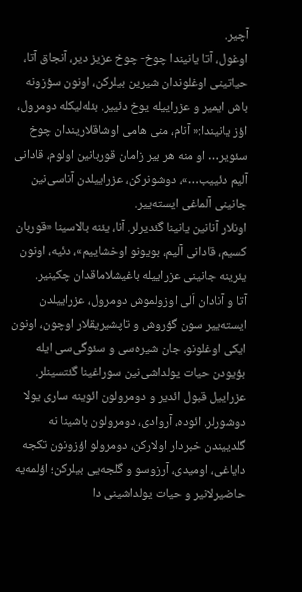آچیر.
اوغول، آتا یانیندا چوخ- چوخ عزیز دیر، آنجاق آتا، حیاتینی اوغلوندان شیرین بیلرکن، اونون سؤزونه باش ایمیر و عزراییله یوخ دئییر. بئله‌لیکله دومرول، اؤز یانیندا:« آنام، منی هامی اوشاقلاریندان چوخ سئویر… او منه هر بیر زامان قوربانین اولوم، قادانی آلیم دئییب…»، دوشونرکن، عزراییلدن آناسی‌نین جانینی آلماغی ایسته‌ییر.
اونلار آنانین یانینا گئدیرلر. آنا، یئنه بالاسینا «قوربان کسیم، قادانی آلیم، بویونو اوخشاییم»، دئیه، اونون یئرینه جانینی عزراییله باغیشلاماقدان چکینیر.
آتا و آنادان اَلی اوزولموش دومرول، عزراییلدن ایسته‌ییر سون گؤروش و تاپشیریقلار اوچون، اونون ایکی اوغلونو، جان شیره‌سی و سئوگی‌سی ایله بؤیودن حیات یولداشی‌نین سوراغینا گئتسینلر. عزراییل قبول ائدیر و دومرولون ائوینه ساری یولا دوشورلر. ائوده، آروادی، دومرولون باشینا نه گلدییندن خبردار اولارکن، دومرولو اؤزونون تکجه دایاغی، اومیدی، آرزوسو و گلجه‌یی بیلرکن؛ اؤلمه‌یه حاضیرلانیر و حیات یولداشینی دا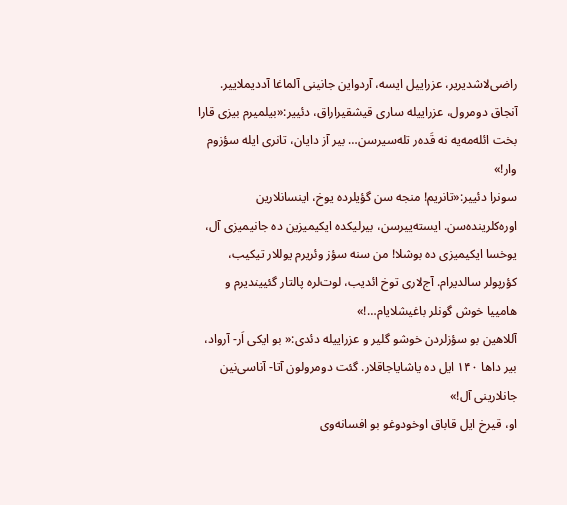راضی‌لاشدیریر، عزراییل ایسه، آردواین جانینی آلماغا آددیملاییر. آنجاق دومرول، عزراییله ساری قیشقیراراق، دئییر:«بیلمیرم بیزی قارا بخت ائله‌مه‌یه نه قَده‌ر تله‌سیرسن… بیر آز دایان، تانری ایله سؤزوم وار!»
سونرا دئییر:«تانریم! منجه سن گؤیلرده یوخ، اینسانلارین اوره‌کلرینده‌سن. ایسته‌ییرسن، بیرلیکده ایکیمیزین ده جانیمیزی آل، یوخسا ایکیمیزی ده بوشلا! من سنه سؤز وئریرم یوللار تیکیب، کؤرپولر سالدیرام. آج‌لاری توخ ائدیب، لوت‌لره پالتار گئییندیرم و هامییا خوش گونلر باغیشلایام…!»
آللاهین بو سؤزلردن خوشو گلیر و عزراییله دئدی:« بو ایکی اَر- آرواد، بیر داها ۱۴۰ ایل ده یاشایاجاقلار. گئت دومرولون آتا- آناسی‌نین جانلارینی آل!»
او، قیرخ ایل قاباق اوخودوغو بو افسانه‌وی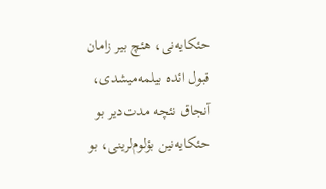حئکایه‌نی، هئچ بیر زامان قبول ائده بیلمه‌میشدی، آنجاق نئچه مدت‌دیر بو حئکایه‌نین بؤلوم‌لرینی، بو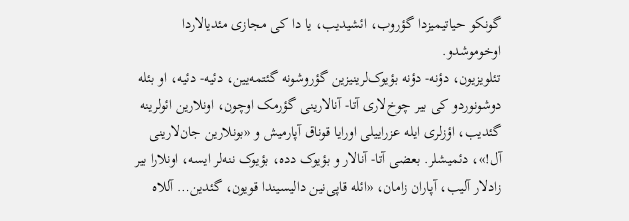گونکو حیاتیمیزدا گؤروب، ائشیدیب، یا دا کی مجازی مئدیالاردا اوخوموشدو.
تئلویزیون، دؤنه- دؤنه بؤیوک‌لرینیزین گؤروشونه گئتمه‌یین، دئیه- دئیه، او بئله دوشونوردو کی بیر چوخ‌لاری آتا- آنالارینی گؤرمک اوچون، اونلارین ائولرینه گئدیب، اؤزلری ایله عزراییلی اورایا قوناق آپارمیش و «بونلارین جان‌لارینی آل!»، دئمیشلر. بعضی آتا- آنالار و بؤیوک دده، بؤیوک ننه‌لر ایسه، اونلارا بیر زادلار آلیب، آپاران زامان، «ائله قاپی‌نین دالیسیندا قویون، گئدین… آللاه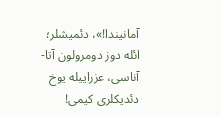آمانیندا!»، دئمیشلر؛ ائله دوز دومرولون آتا- آناسی، عزراییله یوخ دئدیکلری کیمی!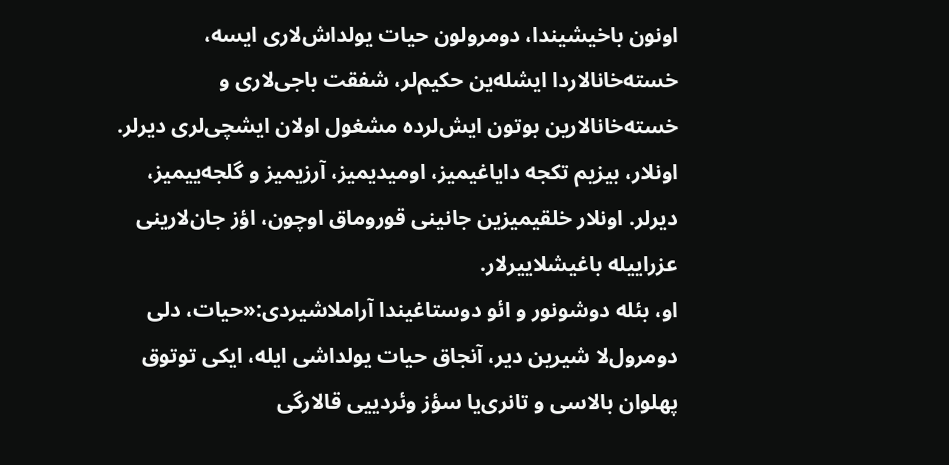اونون باخیشیندا، دومرولون حیات یولداش‌لاری ایسه، خسته‌خانالاردا ایشله‌ین حکیم‌لر، شفقت باجی‌لاری و خسته‌خانالارین بوتون ایش‌لرده مشغول اولان ایشچی‌لری دیرلر. اونلار، بیزیم تکجه دایاغیمیز، اومیدیمیز، آرزیمیز و گلجه‌ییمیز، دیرلر. اونلار خلقیمیزین جانینی قوروماق اوچون، اؤز جان‌لارینی عزراییله باغیشلاییرلار.
او، بئله دوشونور و ائو دوستاغیندا آراملاشیردی:«حیات، دلی دومرول‌لا شیرین دیر، آنجاق حیات یولداشی ایله، ایکی توتوق پهلوان بالاسی و تانری‌یا سؤز وئردییی قالارگی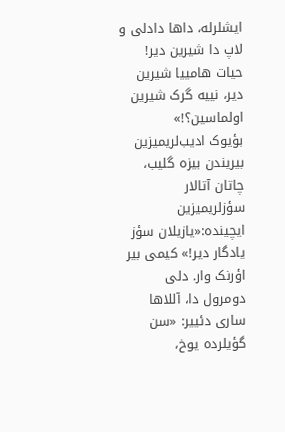ایشلرله، داها دادلی و لاپ دا شیرین دیر! حیات هامییا شیرین دیر، نییه گرک شیرین اولماسین؟!»
بؤیوک ادیب‌لریمیزین بیریندن بیزه گلیب، چاتان آتالار سؤزلریمیزین ایچینده:«یازیلان سؤز یادگار دیر!» کیمی بیر اؤرنک وار. دلی دومرول دا، آللاها ساری دئییر: «سن گؤیلرده یوخ،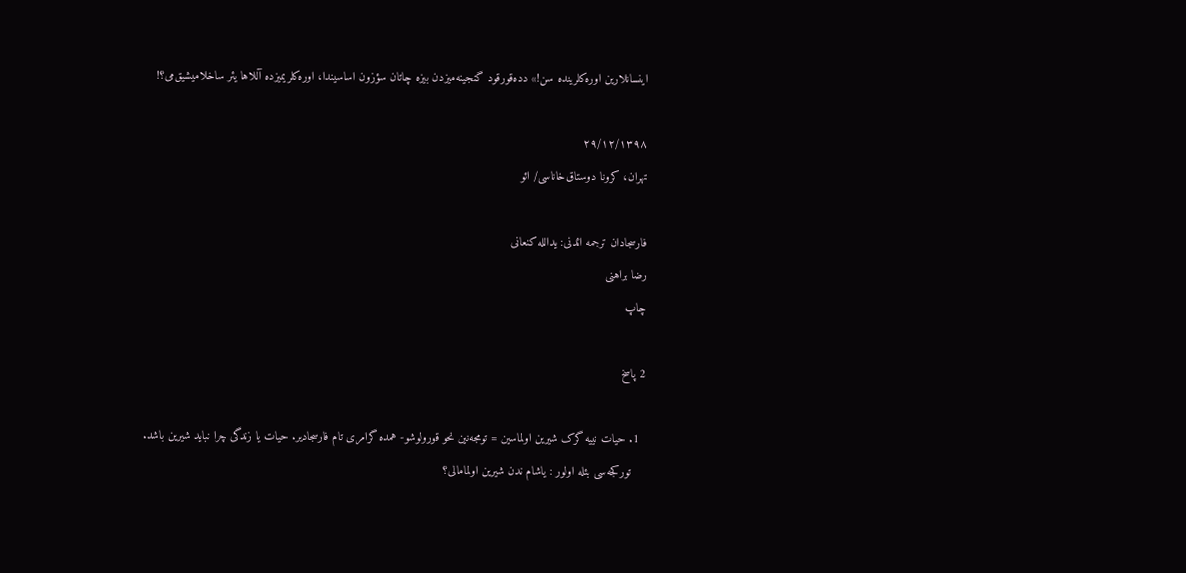اینسانلارین اوره‌کلرینده سن!» دده‌قورقود گنجینه‌میزدن بیزه چاتان سؤزون اساسیندا، اوره‌کلریمیزده آللاها یئر ساخلامیشیق‌می؟!

۲۹/۱۲/۱۳۹۸
تهران، کرونا دوستاق‌خاناسی/ ائو

فارسجادان ترجمه ائدنی: یدالله کنعانی
رضا براهنی
چاپ

2 پاسخ

  1. حیات نییه گرک شیرین اولماسین = تومجه‌نین نحو قورولوشو- همده گرامری تام فارسجادیر. حیات یا زندگی چرا نباید شیرین باشد.
    تورکجه‌سی بئله اولور : یاشام ندن شیرین اولمامالی؟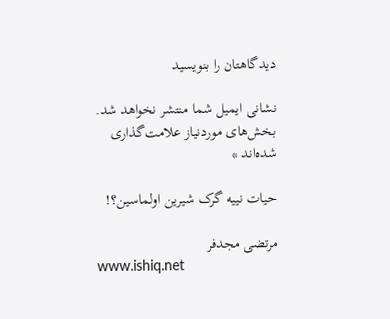دیدگاهتان را بنویسید

نشانی ایمیل شما منتشر نخواهد شد. بخش‌های موردنیاز علامت‌گذاری شده‌اند *

حیات نییه گرک شیرین اولماسین؟!

مرتضی مجدفر
www.ishiq.net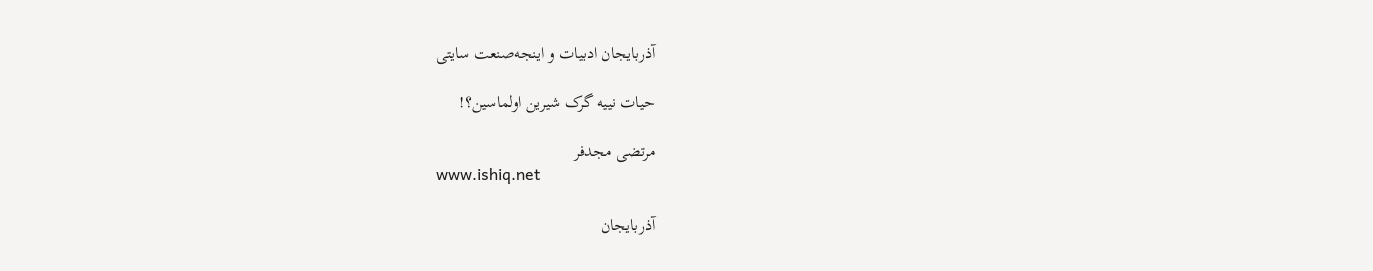آذربایجان ادبیات و اینجه‌صنعت سایتی

حیات نییه گرک شیرین اولماسین؟!

مرتضی مجدفر
www.ishiq.net

آذربایجان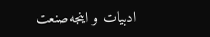ادبیات و اینجه‌صنعت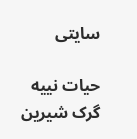سایتی

حیات نییه گرک شیرین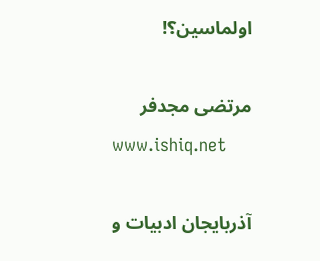اولماسین؟!

مرتضی مجدفر
www.ishiq.net

آذربایجان ادبیات و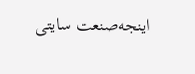اینجه‌صنعت سایتی